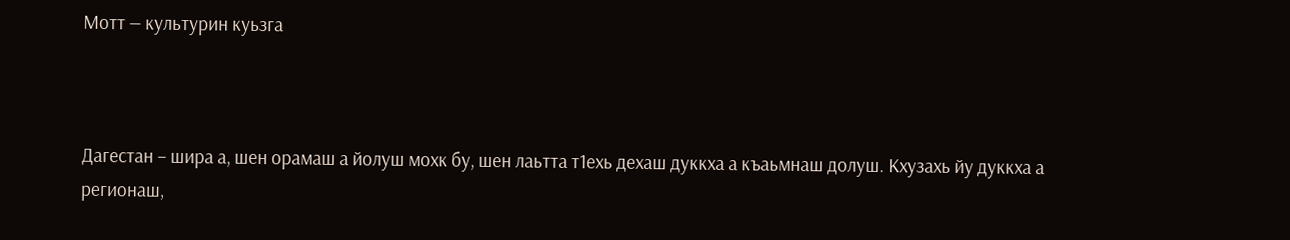Мотт — культурин куьзга



Дагестан – шира а, шен орамаш а йолуш мохк бу, шен лаьтта т1ехь дехаш дуккха а къаьмнаш долуш. Кхузахь йу дуккха а регионаш,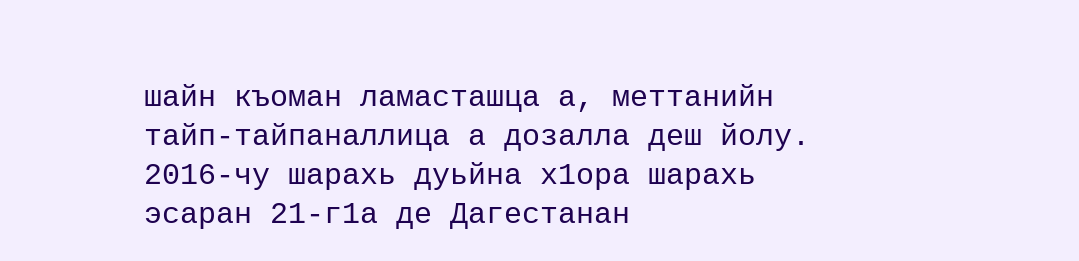шайн къоман ламасташца а, меттанийн тайп-тайпаналлица а дозалла деш йолу.
2016-чу шарахь дуьйна х1ора шарахь эсаран 21-г1а де Дагестанан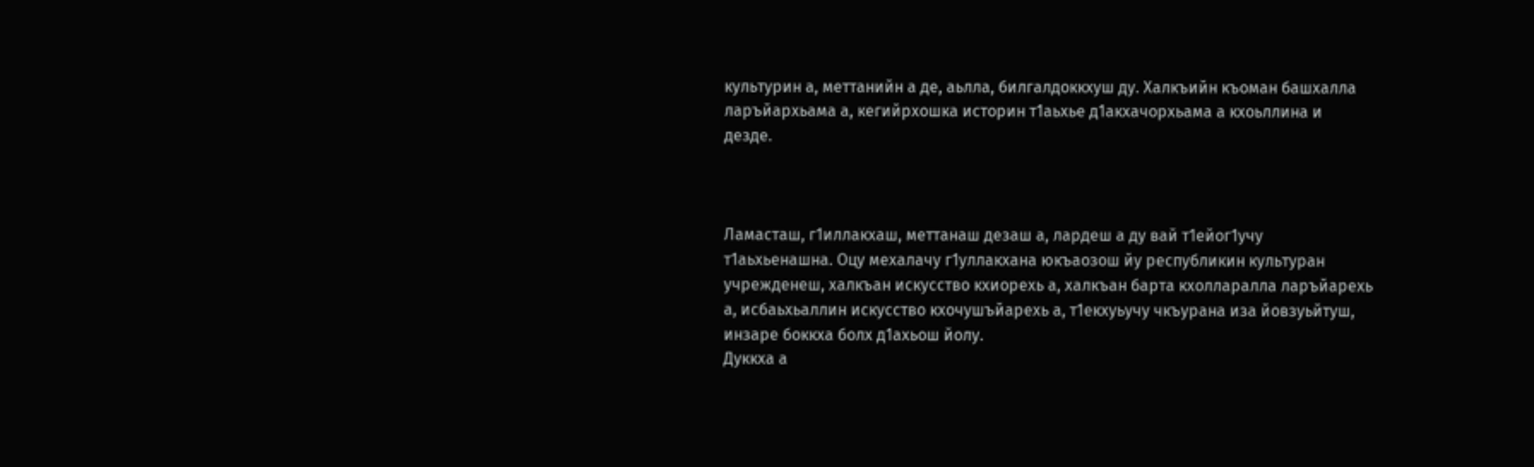культурин а, меттанийн а де, аьлла, билгалдоккхуш ду. Халкъийн къоман башхалла ларъйархьама а, кегийрхошка историн т1аьхье д1акхачорхьама а кхоьллина и дезде.



Ламасташ, г1иллакхаш, меттанаш дезаш а, лардеш а ду вай т1ейог1учу т1аьхьенашна. Оцу мехалачу г1уллакхана юкъаозош йу республикин культуран учрежденеш, халкъан искусство кхиорехь а, халкъан барта кхолларалла ларъйарехь а, исбаьхьаллин искусство кхочушъйарехь а, т1екхуьучу чкъурана иза йовзуьйтуш, инзаре боккха болх д1ахьош йолу.
Дуккха а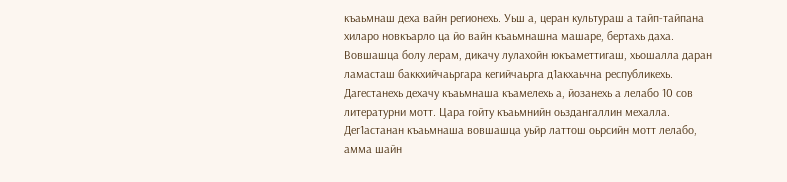къаьмнаш деха вайн регионехь. Уьш а, церан культураш а тайп-тайпана хиларо новкъарло ца йо вайн къаьмнашна машаре, бертахь даха. Вовшашца болу лерам, дикачу лулахойн юкъаметтигаш, хьошалла даран ламасташ баккхийчаьргара кегийчаьрга д1акхаьчна республикехь. Дагестанехь дехачу къаьмнаша къамелехь а, йозанехь а лелабо 10 сов литературни мотт. Цара гойту къаьмнийн оьздангаллин мехалла.
Дег1астанан къаьмнаша вовшашца уьйр латтош оьрсийн мотт лелабо, амма шайн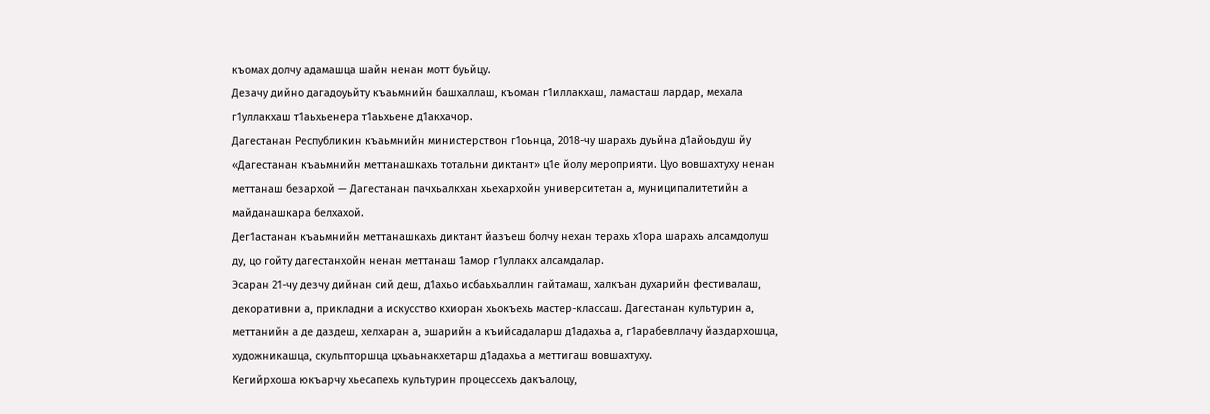къомах долчу адамашца шайн ненан мотт буьйцу.
Дезачу дийно дагадоуьйту къаьмнийн башхаллаш, къоман г1иллакхаш, ламасташ лардар, мехала г1уллакхаш т1аьхьенера т1аьхьене д1акхачор.
Дагестанан Республикин къаьмнийн министерствон г1оьнца, 2018-чу шарахь дуьйна д1айоьдуш йу «Дагестанан къаьмнийн меттанашкахь тотальни диктант» ц1е йолу мероприяти. Цуо вовшахтуху ненан меттанаш безархой — Дагестанан пачхьалкхан хьехархойн университетан а, муниципалитетийн а майданашкара белхахой.
Дег1астанан къаьмнийн меттанашкахь диктант йазъеш болчу нехан терахь х1ора шарахь алсамдолуш ду, цо гойту дагестанхойн ненан меттанаш 1амор г1уллакх алсамдалар.
Эсаран 21-чу дезчу дийнан сий деш, д1ахьо исбаьхьаллин гайтамаш, халкъан духарийн фестивалаш, декоративни а, прикладни а искусство кхиоран хьокъехь мастер-классаш. Дагестанан культурин а, меттанийн а де даздеш, хелхаран а, эшарийн а къийсадаларш д1адахьа а, г1арабевллачу йаздархошца, художникашца, скульпторшца цхьаьнакхетарш д1адахьа а меттигаш вовшахтуху.
Кегийрхоша юкъарчу хьесапехь культурин процессехь дакъалоцу,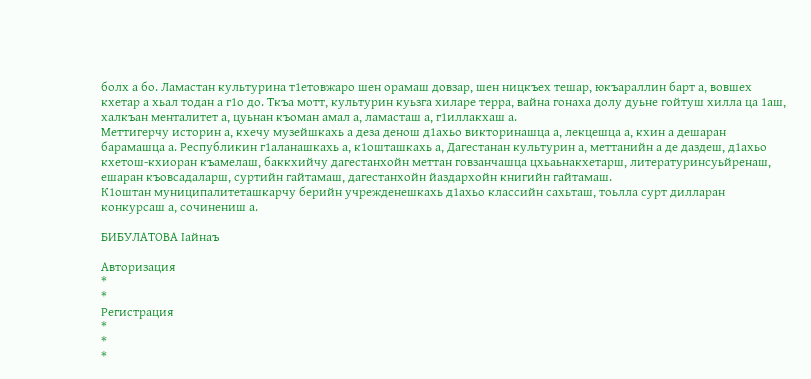болх а бо. Ламастан культурина т1етовжаро шен орамаш довзар, шен ницкъех тешар, юкъараллин барт а, вовшех кхетар а хьал тодан а г1о до. Ткъа мотт, культурин куьзга хиларе терра, вайна гонаха долу дуьне гойтуш хилла ца 1аш, халкъан менталитет а, цуьнан къоман амал а, ламасташ а, г1иллакхаш а.
Меттигерчу историн а, кхечу музейшкахь а деза денош д1ахьо викторинашца а, лекцешца а, кхин а дешаран барамашца а. Республикин г1аланашкахь а, к1ошташкахь а, Дагестанан культурин а, меттанийн а де даздеш, д1ахьо кхетош-кхиоран къамелаш, баккхийчу дагестанхойн меттан говзанчашца цхьаьнакхетарш, литературинсуьйренаш, ешаран къовсадаларш, суртийн гайтамаш, дагестанхойн йаздархойн книгийн гайтамаш.
К1оштан муниципалитеташкарчу берийн учрежденешкахь д1ахьо классийн сахьташ, тоьлла сурт дилларан конкурсаш а, сочинениш а.

БИБУЛАТОВА Iайнаъ

Авторизация
*
*
Регистрация
*
*
*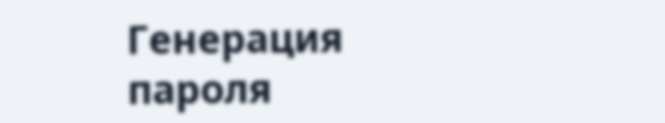Генерация пароля